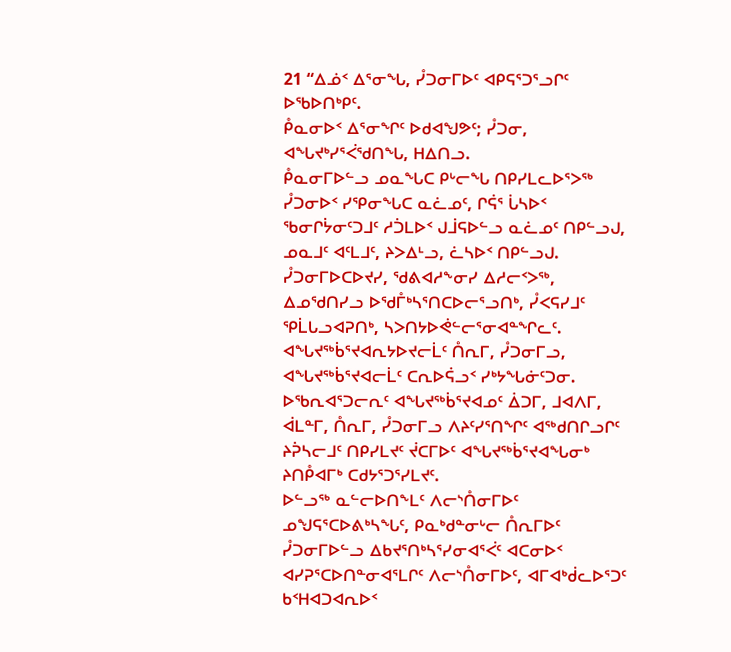21 “ᐃᓅᑉ ᐃᕐᓂᖓ, ᓮᑐᓂᒥᐅᑦ ᐊᑭᕋᕐᑐᕐᓗᒋᑦ ᐅᖃᐅᑎᒃᑭᑦ.
ᑬᓇᓂᐅᑉ ᐃᕐᓂᖏᑦ ᐅᑯᐊᖑᕗᑦ; ᓮᑐᓂ, ᐊᖓᔪᒃᓯᕐᐹᖁᑎᖓ, ᕼᐃᑎᓗ.
ᑬᓇᓂᒥᐅᓪᓗ ᓄᓇᖓᑕ ᑭᒡᓕᖓ ᑎᑭᓯᒪᓚᐅᕐᐳᖅ ᓮᑐᓂᐅᑉ ᓯᕿᓂᖓᑕ ᓇᓛᓄᑦ, ᒋᕌᕐ ᒑᓴᐅᑉ ᖃᓂᒋᔮᓂᑦᑐᒧᑦ ᓱᑑᒪᐅᑉ ᒍᒨᕋᐅᓪᓗ ᓇᓛᓄᑦ ᑎᑭᓪᓗᒍ, ᓄᓇᒧᑦ ᐊᑦᒪᒧᑦ, ᔨᐳᐃᒻᓗ, ᓛᓴᐅᑉ ᑎᑭᓪᓗᒍ.
ᓮᑐᓂᒥᐅᑕᐅᔪᓯ, ᖁᕕᐊᓱᖕᓂᓯ ᐃᓱᓕᑉᐳᖅ, ᐃᓄᖁᑎᓯᓗ ᐅᖁᒤᒃᓴᕐᑎᑕᐅᓕᕐᓗᑎᒃ, ᓮᐸᕋᓯᒧᑦ ᕿᒫᒐᓗᐊᕈᑎᒃ, ᓴᐳᑎᔭᐅᕚᓪᓕᕐᓂᐊᓐᖏᓚᑦ.
ᐊᖓᔪᖅᑳᕐᔪᐊᕆᔭᐅᔪᓕᒫᑦ ᑍᕆᒥ, ᓮᑐᓂᒥᓗ, ᐊᖓᔪᖅᑳᕐᔪᐊᓕᒫᑦ ᑕᕆᐅᕌᓗᑉ ᓯᒃᔭᖓᓃᑦᑐᓂ.
ᐅᖃᕆᐊᕐᑐᓕᕆᑦ ᐊᖓᔪᖅᑳᕐᔪᐊᓄᑦ ᐄᑐᒥ, ᒧᐊᐱᒥ, ᐋᒪᓐᒥ, ᑍᕆᒥ, ᓮᑐᓂᒥᓗ ᐱᔨᑦᓯᕐᑎᖏᑦ ᐊᖅᑯᑎᒋᓗᒋᑦ ᔨᕉᓴᓕᒧᑦ ᑎᑭᓯᒪᔪᑦ ᔫᑕᒥᐅᑦ ᐊᖓᔪᖅᑳᕐᔪᐊᖓᓂᒃ ᔨᑎᑬᐊᒥᒃ ᑕᑯᔭᕐᑐᕐᓯᒪᔪᑦ.
ᐅᓪᓗᖅ ᓇᓪᓕᐅᑎᖕᒪᑦ ᐱᓕᔅᑍᓂᒥᐅᑦ ᓄᖑᕋᕐᑕᐅᕕᒃᓴᖓᑦ, ᑭᓇᒃᑯᓐᓂᒡᓕ ᑍᕆᒥᐅᑦ ᓮᑐᓂᒥᐅᓪᓗ ᐃᑲᔪᕐᑎᒃᓴᕐᓯᓂᐊᕐᐹᑦ ᐊᑕᓂᐅᑉ ᐊᓯᕈᕐᑕᐅᑎᓐᓂᐊᕐᒪᒋᑦ ᐱᓕᔅᑍᓂᒥᐅᑦ, ᐊᒥᐊᒃᑰᓚᐅᕐᑐᑦ ᑲᑉᕼᐊᑐᐊᕆᐅᑉ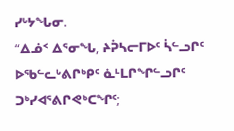ᓯᒡᔭᖓᓂ.
“ᐃᓅᑉ ᐃᕐᓂᖓ, ᔨᕉᓴᓕᒥᐅᑦ ᓵᓪᓗᒋᑦ ᐅᖃᓪᓚᒡᕕᒋᒃᑭᑦ ᓈᒻᒪᒋᖏᓪᓗᒋᑦ ᑐᒃᓯᐊᕐᕕᒋᕙᒃᑕᖏᑦ;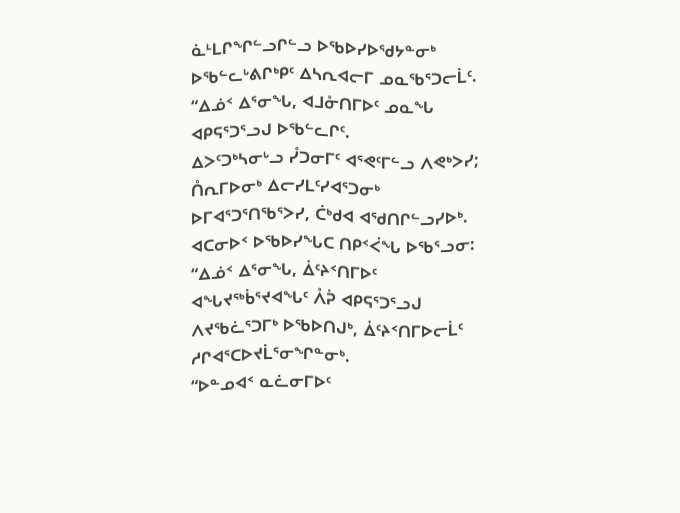ᓈᒻᒪᒋᖏᓪᓗᒋᓪᓗ ᐅᖃᐅᓯᐅᖁᔭᓐᓂᒃ ᐅᖃᓪᓚᒡᕕᒋᒃᑭᑦ ᐃᓴᕆᐊᓕᒥ ᓄᓇᖃᕐᑐᓕᒫᑦ.
“ᐃᓅᑉ ᐃᕐᓂᖓ, ᐊᒧᓁᑎᒥᐅᑦ ᓄᓇᖓ ᐊᑭᕋᕐᑐᕐᓗᒍ ᐅᖃᓪᓚᒋᑦ.
ᐃᐳᑦᑐᒃᓴᓂᒡᓗ ᓮᑐᓂᒥᑦ ᐊᕐᕙᑦᒥᓪᓗ ᐱᕙᒃᐳᓯ; ᑍᕆᒥᐅᓂᒃ ᐃᓕᓯᒪᑦᓯᐊᕐᑐᓂᒃ ᐅᒥᐊᕐᑐᕐᑎᖃᕐᐳᓯ, ᑖᒃᑯᐊ ᐊᖁᑎᒋᓪᓗᓯᐅᒃ.
ᐊᑕᓂᐅᑉ ᐅᖃᐅᓯᖓᑕ ᑎᑭᑉᐹᖓ ᐅᖃᕐᓗᓂ:
“ᐃᓅᑉ ᐃᕐᓂᖓ, ᐄᑦᔨᑉᑎᒥᐅᑦ ᐊᖓᔪᖅᑳᕐᔪᐊᖓᑦ ᐰᕉ ᐊᑭᕋᕐᑐᕐᓗᒍ ᐱᔪᖃᓛᕐᑐᒥᒃ ᐅᖃᐅᑎᒍᒃ, ᐄᑦᔨᑉᑎᒥᐅᓕᒫᑦ ᓱᒋᐊᕐᑕᐅᔪᒫᕐᓂᖏᓐᓂᒃ.
“ᐅᓐᓄᐊᑉ ᓇᓛᓂᒥᐅᑦ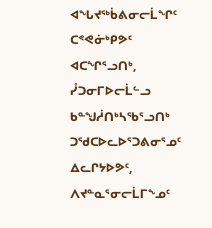ᐊᖓᔪᖅᑳᕕᓂᓕᒫᖏᑦ ᑕᕝᕙᓃᒃᑭᕗᑦ ᐊᑕᖏᕐᓗᑎᒃ, ᓮᑐᓂᒥᐅᓕᒫᓪᓗ ᑲᓐᖑᓲᑎᒃᓴᖃᕐᓗᑎᒃ ᑐᖁᑕᐅᓚᐅᕐᑐᕕᓂᕐᓄᑦ ᐃᓚᒋᔭᐅᕗᑦ, ᐱᔪᓐᓇᕐᓂᓕᒫᒥᖕᓄᑦ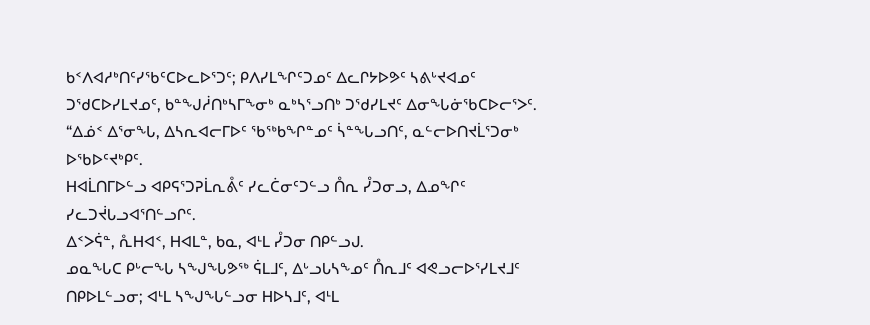ᑲᑉᐱᐊᓱᒃᑎᑦᓯᖃᑦᑕᐅᓚᐅᕐᑐᑦ; ᑭᐱᓯᒪᖏᑦᑐᓄᑦ ᐃᓚᒋᔭᐅᕗᑦ ᓴᕕᒡᔪᐊᓄᑦ ᑐᖁᑕᐅᓯᒪᔪᓄᑦ, ᑲᓐᖑᓲᑎᒃᓴᒥᖕᓂᒃ ᓇᒃᓴᕐᓗᑎᒃ ᑐᖁᓯᒪᔪᑦ ᐃᓂᖓᓃᖃᑕᐅᓕᕐᐳᑦ.
“ᐃᓅᑉ ᐃᕐᓂᖓ, ᐃᓴᕆᐊᓕᒥᐅᑦ ᖃᖅᑲᖏᓐᓄᑦ ᓵᓐᖓᓗᑎᑦ, ᓇᓪᓕᐅᑎᔪᒫᕐᑐᓂᒃ ᐅᖃᐅᑦᔪᒃᑭᑦ.
ᕼᐊᒫᑎᒥᐅᓪᓗ ᐊᑭᕋᕐᑐᕈᒫᕆᕔᑦ ᓯᓚᑖᓂᑦᑐᓪᓗ ᑍᕆ ᓮᑐᓂᓗ, ᐃᓄᖏᑦ ᓯᓚᑐᔫᒐᓗᐊᕐᑎᓪᓗᒋᑦ.
ᐃᑉᐳᕌᓐ, ᕅᕼᐊᑉ, ᕼᐊᒪᓐ, ᑲᓇ, ᐊᒻᒪ ᓮᑐᓂ ᑎᑭᓪᓗᒍ.
ᓄᓇᖓᑕ ᑭᒡᓕᖓ ᓴᖑᖓᕗᖅ ᕌᒪᒧᑦ, ᐃᒡᓗᒐᓴᖕᓄᑦ ᑍᕆᒧᑦ ᐊᕙᓗᓕᐅᕐᓯᒪᔪᒧᑦ ᑎᑭᐅᒪᓪᓗᓂ; ᐊᒻᒪ ᓴᖑᖓᓪᓗᓂ ᕼᐅᓴᒧᑦ, ᐊᒻᒪ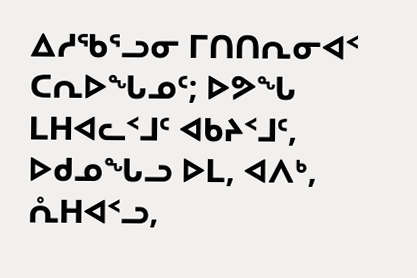ᐃᓱᖃᕐᓗᓂ ᒥᑎᑎᕆᓂᐊᑉ ᑕᕆᐅᖓᓄᑦ; ᐅᕗᖓ ᒪᕼᐊᓚᑉᒧᑦ ᐊᑲᔨᑉᒧᑦ,
ᐅᑯᓄᖓᓗ ᐅᒪ, ᐊᐱᒃ, ᕅᕼᐊᑉᓗ,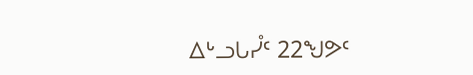ᐃᒡᓗᒐᓮᑦ 22ᖑᕗᑦ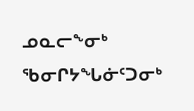ᓄᓇᓕᖕᓂᒃ ᖃᓂᒋᔭᖓᓃᑦᑐᓂᒃ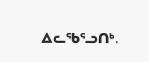ᐃᓚᖃᕐᓗᑎᒃ.